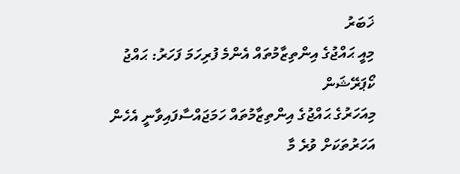ޚަބަރު
މިއީ ޙައްޖުގެ އިންތިޒާމުތައް އެންމެ ފުރިހަމަ ފަހަރު: ޙައްޖު ކޯޕަރޭޝަން
މިއަހަރުގެ ޙައްޖުގެ އިންތިޒާމުތައް ހަމަޖައްސާފައިވާނީ އެހެން އަހަރުތަކަށް ވުރެ މާ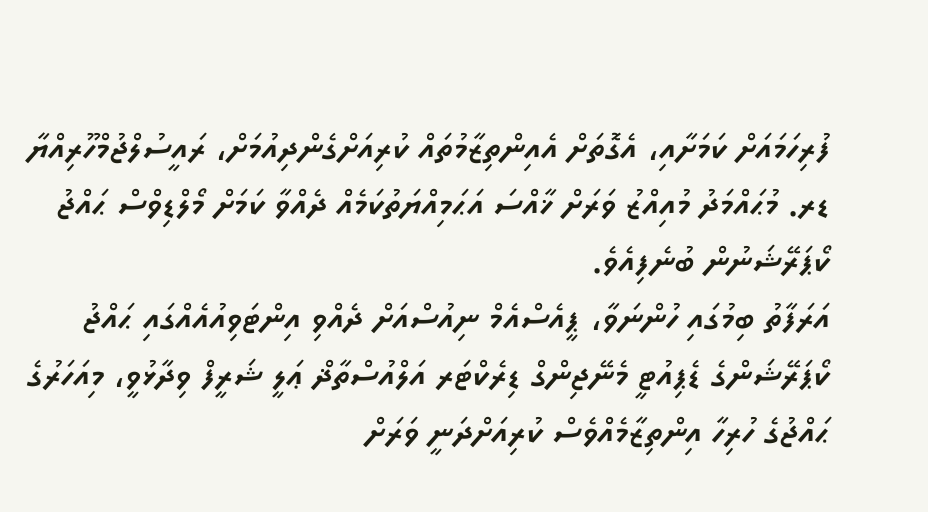ފުރިހަމައަށް ކަމަށާއި، އެގޮތަށް އެއިންތިޒާމުތައް ކުރިއަށްގެންދިއުމަށް، ރައީސުލްޖުމްހޫރިއްޔާ ޑރ. މުޙައްމަދު މުއިއްޒު ވަރަށް ޚާއްސަ އަޙަމިއްޔަތުކަމެއް ދެއްވާ ކަމަށް މޯލްޑިވްސް ޙައްޖު ކޯޕަރޭޝަނުން ބުނެފިއެވެ.
އަރަފާތު ބިމުގައި ހުންނަވާ، ޕީއެސްއެމް ނިއުސްއަށް ދެއްވި އިންޓަވިއުއެއްގައި ޙައްޖު ކޯޕަރޭޝަންގެ ޑެޕިއުޓީ މެނޭޖިންގް ޑިރެކްޓަރ އަލްއުސްތާޛް ޢަލީ ޝަރީފް ވިދާޅުވީ، މިއަހަރުގެ ޙައްޖުގެ ހުރިހާ އިންތިޒާމެއްވެސް ކުރިއަށްދަނީ ވަރަށް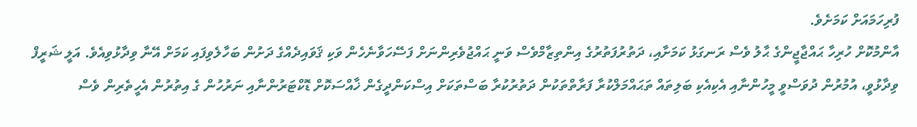ފުރިހަމައަށް ކަމަށެވެ.
އާންމުކޮށް ހުރިހާ ޙައްޖާޖީންގެ ޙާލު ވެސް ރަނގަޅު ކަމަށާއި، ދަތުރުފަތުރުގެ އިންތިޒާމްވެސް ވަނީ ޙައްޖުވެރިންނަށް ފަސޭހަވާނެހެން ވަކި ޤަވައިދެއްގެ ދަށުން ބަހާލެވިފައި ކަމަށް އޭނާ ވިދާޅުވިއެވެ. އަލީ ޝަރީފް ވިދާޅުވީ، އުމުރުން ދުވަސްވީ މީހުންނާއި އެކިއެކި ބަލިތައް ތަޙައްމަލްކުރާ ފަރާތްތަކުން ދަތުރުކުރާ ބަސްތަކަށް އިސްކަންދީގެން ޚާއްސަކޮށް ޑޮކްޓަރުންނާއި ނަރުހުން ގެ އިތުރުން އެހީތެރިން ވެސް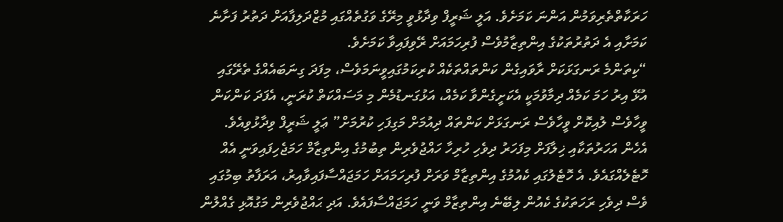ހަރަކާތްތެރިވަމުން އަންނަ ކަމަށެވެ. އަލީ ޝަރީފް ވިދާޅުވީ މިރޭގެ ވަގުތެއްގައި މުޒްދަލިފާއަށް ދަތުރު ފަށާނެ ކަމަށާއި އެ ދަތުރުތަކުގެ އިންތިޒާމުވެސް ފުރިހަމައަށް ރޭވިފައިވާ ކަމަށެވެ.
“ކިތަންމެ ރަނގަޅަކަށް ރާވައިގެން ކަންތައްތަކެއް ކުރިކަމުގައިވީނަމަވެސް، މިފަދަ ގިނަބައެއްގެ ތެރޭގައި އުޅޭ އިރު ހަމަ ކަމެއް ދިމާވުމަކީ އެކަށީގެންވާ ކަމެއް، އަޅުގަނޑުމެން މި މަސައްކަތް ކުރަނީ، އެފަދަ ކަންކަން ވީހާވެސް ލުއިކޮށް ވީހާވެސް ރަނގަޅަށް ކަންތައް ދިއުމަށް މަގިފަހި ކުރުމަށް” ޢަލީ ޝަރީފް ވިދާޅުވިއެވެ.
އެހެން އަހަރުތަކާއި ޚިލާފަށް މިފަހަރު ދިވެހި ހުރިހާ ހައްޖުވެރިން ތިބުމުގެ އިންތިޒާމް ހަމަޖެހިފައިވަނީ އެއް ހޮޓެލެއްގައެވެ. އެ ހޮޓެލުގައި ކެއުމުގެ އިންތިޒާމް ވަރަށް ފުރިހަމައަށް ހަމަޖައްސާފައިވާއިރު، އަރަފާތު ބިމުގައި ވެސް ދިވެހި ރަހަތަކުގެ ކެއުން ލިބޭނެ އިންތިޒާމް ވަނީ ހަމަޖައްސާފައެވެ. އަދި ޙައްޖުވެރިން މަގުއޮޅި ގެއްލުން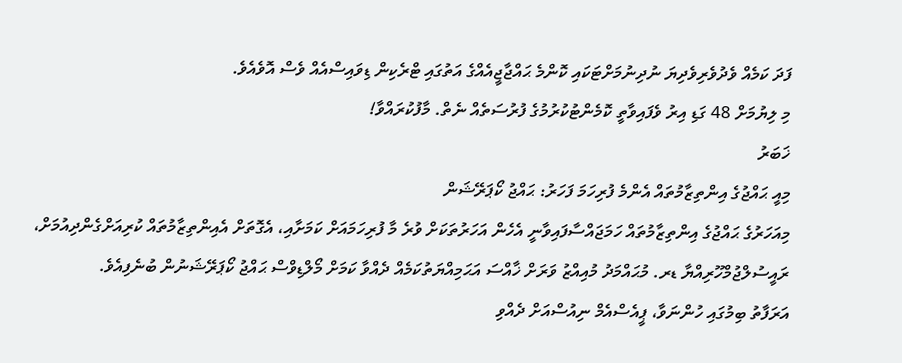ފަދަ ކަމެއް ވެދުވެރިވެދިޔަ ނުދިނުމަށްޓަކައި ކޮންމެ ޙައްޖާޖީއެއްގެ އަތުގައި ޓްރެކިން ޑިވައިސްއެއް ވެސް އޮވެއެވެ.
މި ލިޔުމަށް 48 ގަޑި އިރު ވެފައިވާތީ ކޮމެންޓުކުރުމުގެ ފުރުސަތެއް ނެތް. މާފުކުރައްވާ!
ޚަބަރު
މިއީ ޙައްޖުގެ އިންތިޒާމުތައް އެންމެ ފުރިހަމަ ފަހަރު: ޙައްޖު ކޯޕަރޭޝަން
މިއަހަރުގެ ޙައްޖުގެ އިންތިޒާމުތައް ހަމަޖައްސާފައިވާނީ އެހެން އަހަރުތަކަށް ވުރެ މާ ފުރިހަމައަށް ކަމަށާއި، އެގޮތަށް އެއިންތިޒާމުތައް ކުރިއަށްގެންދިއުމަށް، ރައީސުލްޖުމްހޫރިއްޔާ ޑރ. މުޙައްމަދު މުއިއްޒު ވަރަށް ޚާއްސަ އަޙަމިއްޔަތުކަމެއް ދެއްވާ ކަމަށް މޯލްޑިވްސް ޙައްޖު ކޯޕަރޭޝަނުން ބުނެފިއެވެ.
އަރަފާތު ބިމުގައި ހުންނަވާ، ޕީއެސްއެމް ނިއުސްއަށް ދެއްވި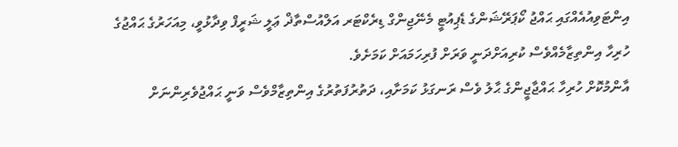އިންޓަވިއުއެއްގައި ޙައްޖު ކޯޕަރޭޝަންގެ ޑެޕިއުޓީ މެނޭޖިންގް ޑިރެކްޓަރ އަލްއުސްތާޛް ޢަލީ ޝަރީފް ވިދާޅުވީ، މިއަހަރުގެ ޙައްޖުގެ ހުރިހާ އިންތިޒާމެއްވެސް ކުރިއަށްދަނީ ވަރަށް ފުރިހަމައަށް ކަމަށެވެ.
އާންމުކޮށް ހުރިހާ ޙައްޖާޖީންގެ ޙާލު ވެސް ރަނގަޅު ކަމަށާއި، ދަތުރުފަތުރުގެ އިންތިޒާމްވެސް ވަނީ ޙައްޖުވެރިންނަށް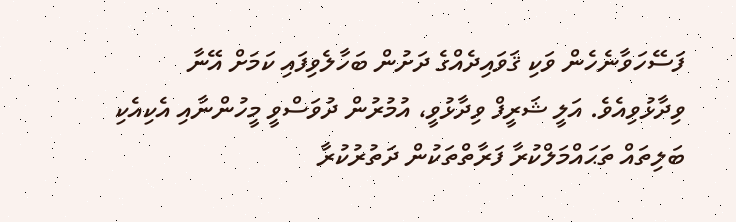ފަސޭހަވާނެހެން ވަކި ޤަވައިދެއްގެ ދަށުން ބަހާލެވިފައި ކަމަށް އޭނާ ވިދާޅުވިއެވެ. އަލީ ޝަރީފް ވިދާޅުވީ، އުމުރުން ދުވަސްވީ މީހުންނާއި އެކިއެކި ބަލިތައް ތަޙައްމަލްކުރާ ފަރާތްތަކުން ދަތުރުކުރާ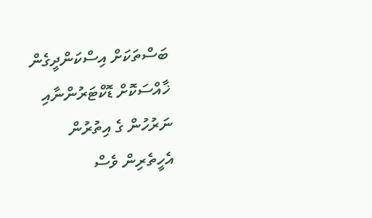ބަސްތަކަށް އިސްކަންދީގެން ޚާއްސަކޮށް ޑޮކްޓަރުންނާއި ނަރުހުން ގެ އިތުރުން އެހީތެރިން ވެސް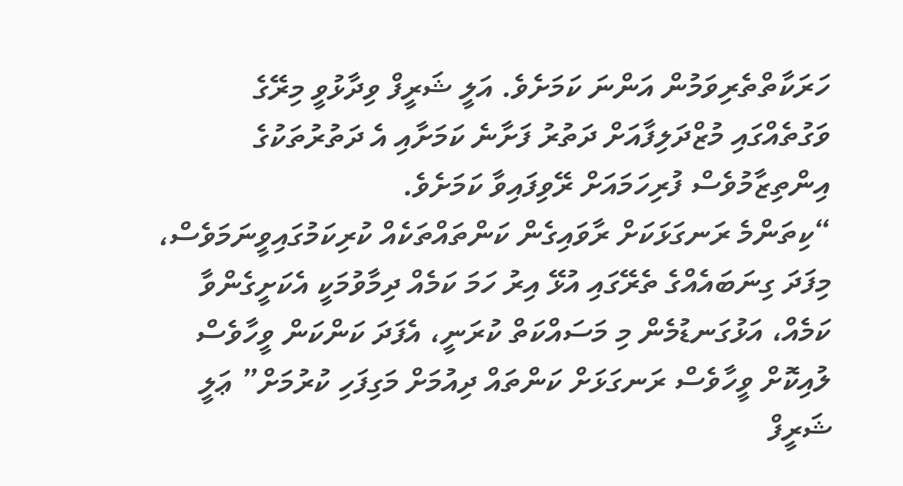ހަރަކާތްތެރިވަމުން އަންނަ ކަމަށެވެ. އަލީ ޝަރީފް ވިދާޅުވީ މިރޭގެ ވަގުތެއްގައި މުޒްދަލިފާއަށް ދަތުރު ފަށާނެ ކަމަށާއި އެ ދަތުރުތަކުގެ އިންތިޒާމުވެސް ފުރިހަމައަށް ރޭވިފައިވާ ކަމަށެވެ.
“ކިތަންމެ ރަނގަޅަކަށް ރާވައިގެން ކަންތައްތަކެއް ކުރިކަމުގައިވީނަމަވެސް، މިފަދަ ގިނަބައެއްގެ ތެރޭގައި އުޅޭ އިރު ހަމަ ކަމެއް ދިމާވުމަކީ އެކަށީގެންވާ ކަމެއް، އަޅުގަނޑުމެން މި މަސައްކަތް ކުރަނީ، އެފަދަ ކަންކަން ވީހާވެސް ލުއިކޮށް ވީހާވެސް ރަނގަޅަށް ކަންތައް ދިއުމަށް މަގިފަހި ކުރުމަށް” ޢަލީ ޝަރީފް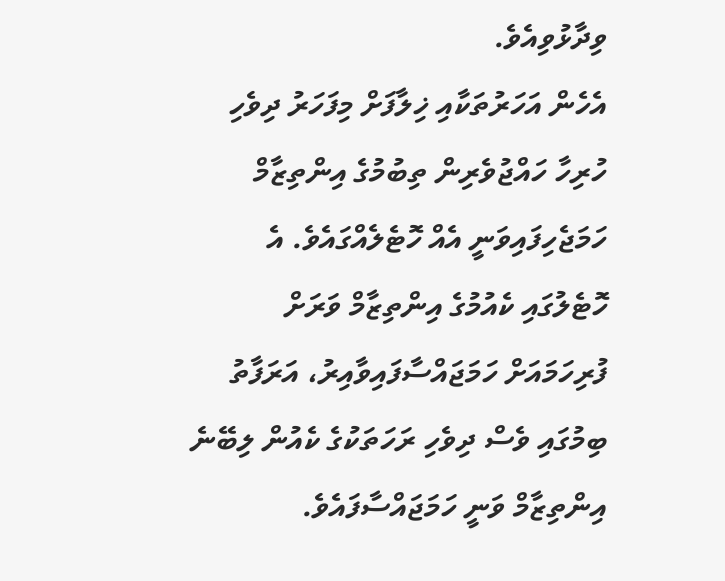ވިދާޅުވިއެވެ.
އެހެން އަހަރުތަކާއި ޚިލާފަށް މިފަހަރު ދިވެހި ހުރިހާ ހައްޖުވެރިން ތިބުމުގެ އިންތިޒާމް ހަމަޖެހިފައިވަނީ އެއް ހޮޓެލެއްގައެވެ. އެ ހޮޓެލުގައި ކެއުމުގެ އިންތިޒާމް ވަރަށް ފުރިހަމައަށް ހަމަޖައްސާފައިވާއިރު، އަރަފާތު ބިމުގައި ވެސް ދިވެހި ރަހަތަކުގެ ކެއުން ލިބޭނެ އިންތިޒާމް ވަނީ ހަމަޖައްސާފައެވެ.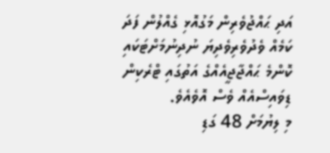އަދި ޙައްޖުވެރިން މަގުއޮޅި ގެއްލުން ފަދަ ކަމެއް ވެދުވެރިވެދިޔަ ނުދިނުމަށްޓަކައި ކޮންމެ ޙައްޖާޖީއެއްގެ އަތުގައި ޓްރެކިން ޑިވައިސްއެއް ވެސް އޮވެއެވެ.
މި ލިޔުމަށް 48 ގަޑި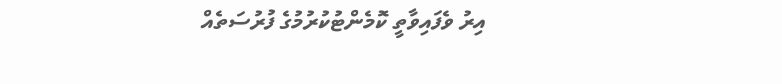އިރު ވެފައިވާތީ ކޮމެންޓުކުރުމުގެ ފުރުސަތެއް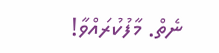ނެތް. މާފުކުރައްވާ!